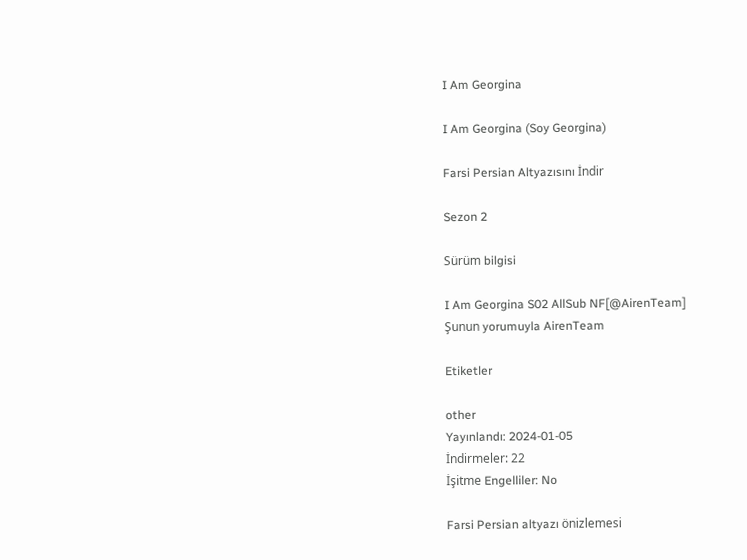I Am Georgina

I Am Georgina (Soy Georgina)

Farsi Persian Altyazısını İndir

Sezon 2

Sürüm bilgisi

I Am Georgina S02 AllSub NF[@AirenTeam]
Şunun yorumuyla AirenTeam

Etiketler

other
Yayınlandı: 2024-01-05
İndirmeler: 22
İşitme Engelliler: No

Farsi Persian altyazı önizlemesi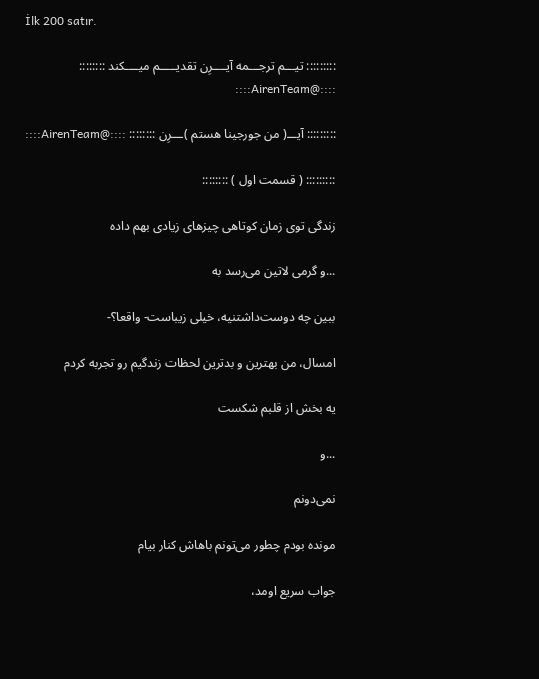İlk 200 satır.

::::::::: تيـــم ترجـــمه آيــــرِن تقديـــــم ميــــکند :::::::: ::::@AirenTeam::::

::::::::: آيـــ( من جورجینا هستم )ـــرِن :::::::: ::::@AirenTeam::::

::::::::: ( قسمت اول ) ::::::::

زندگی توی زمان کوتاهی چیزهای زیادی بهم داده

...و گرمی لاتین می‌رسد به

ببین چه دوست‌داشتنیه، خیلی زیباست- واقعا؟-

امسال، من بهترین و بدترین لحظات زندگیم رو تجربه کردم

یه بخش از قلبم شکست

...و

نمی‌دونم

مونده بودم چطور می‌تونم باهاش کنار بیام

جواب سریع اومد،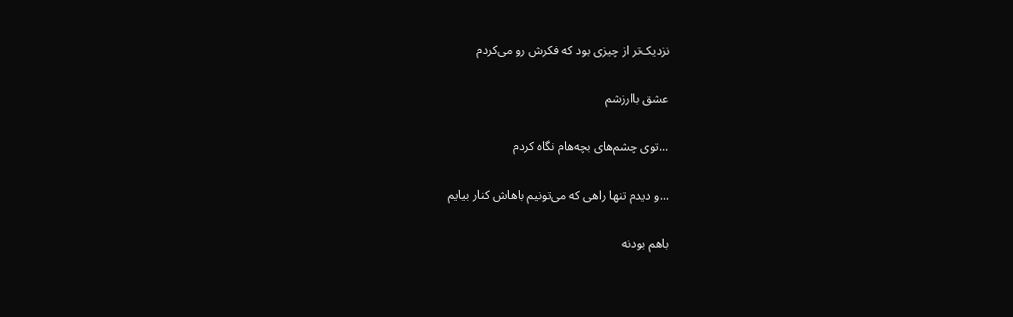نزدیک‌تر از چیزی بود که فکرش رو می‌کردم

عشق باارزشم

...توی چشم‌های بچه‌هام نگاه کردم

...و دیدم تنها راهی که می‌تونیم باهاش کنار بیایم

باهم بودنه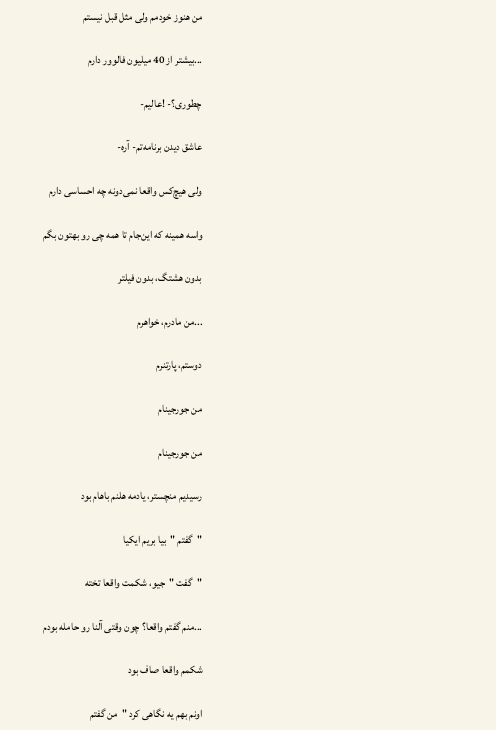من هنوز خودمم ولی مثل قبل نیستم

...بیشتر از 40 میلیون فالوور دارم

چطوری؟- !عالیم-

عاشق دیدن برنامه‌تم- آره-

ولی هیچ‌کس واقعا نمی‌دونه چه احساسی دارم

واسه همینه که این‌جام تا همه چی رو بهتون بگم

بدون هشتگ، بدون فیلتر

...من مادرم، خواهرم

دوستم، پارتنرم

من جورجینام

من جورجینام

رسیدیم منچستر‌، یادمه هلنم باهام بود

"گفتم "بیا بریم ایکیا

"گفت "جیو، شکمت واقعا تخته

...منم گفتم واقعا؟ چون وقتی آلنا رو حامله بودم

شکمم واقعا صاف بود

اونم بهم یه نگاهی کرد "من گفتم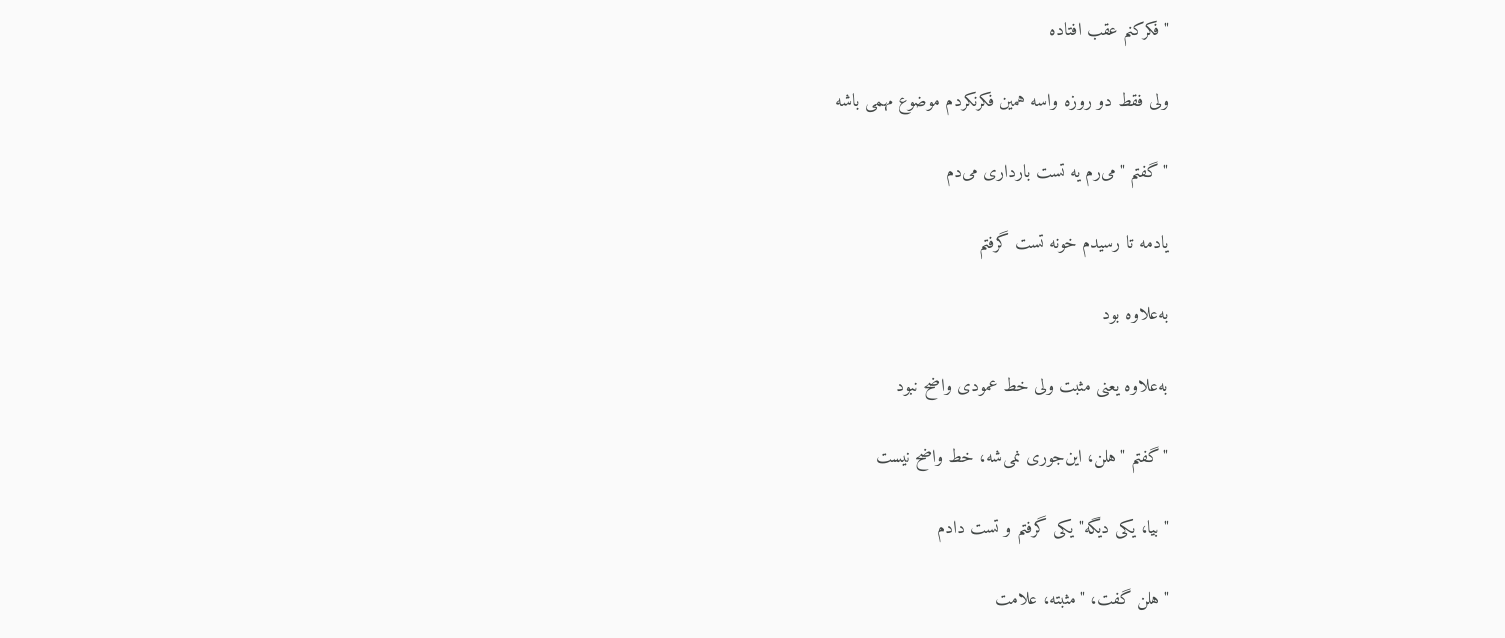"فکرکنم عقب افتاده

ولی فقط دو روزه واسه همین فکرنکردم موضوع مهمی باشه

"گفتم "می‌رم یه تست بارداری می‌دم

یادمه تا رسیدم خونه تست گرفتم

به‌علاوه بود

به‌علاوه یعنی مثبت ولی خط عمودی واضح نبود

"گفتم "هلن، این‌جوری نمی‌شه، خط واضح نیست

"بیا، یکی دیگه" یکی گرفتم و تست دادم

"هلن گفت، "مثبته، علامت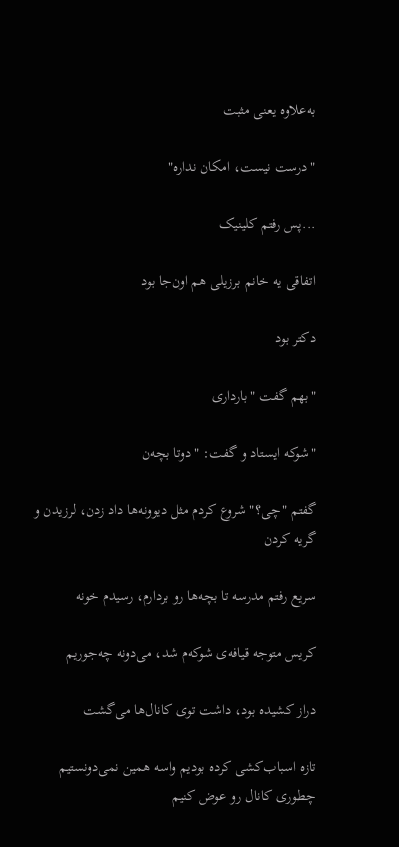به‌علاوه یعنی مثبت

"درست نیست، امکان نداره"

...پس رفتم کلینیک

اتفاقی یه خانم برزیلی هم اون‌جا بود

دکتر بود

"بهم گفت "بارداری

"شوکه ایستاد و گفت: "دوتا بچه‌ن

گفتم "چی؟" شروع کردم مثل دیوونه‌ها داد زدن، لرزیدن و گریه کردن

سریع رفتم مدرسه تا بچه‌ها رو بردارم، رسیدم خونه

کریس متوجه قیافه‌‌ی شوکه‌م شد، می‌دونه چه‌جوریم

دراز کشیده بود، داشت توی کانال‌ها می‌گشت

تازه اسباب‌کشی کرده بودیم واسه همین نمی‌دونستیم چطوری کانال رو عوض کنیم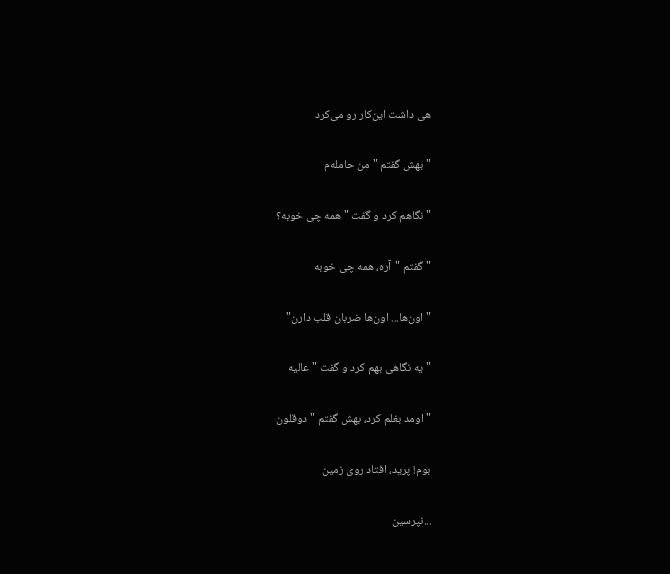هی داشت این‌کار رو می‌کرد

"بهش گفتم "من حامله‌م

"نگاهم کرد و گفت "همه‌ چی خوبه؟

"گفتم "آره، همه چی خوبه

"اون‌ها... اون‌ها ضربان قلب دارن"

"یه نگاهی بهم کرد و گفت "عالیه

"اومد بغلم کرد، بهش گفتم "دوقلون

بوم! پرید، افتاد روی زمین

...نپرسین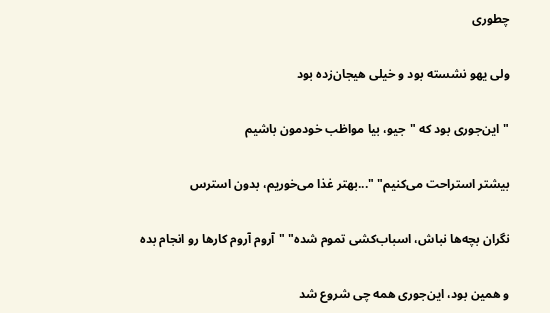چطوری

ولی یهو نشسته بود و خیلی هیجان‌زده بود

"این‌جوری بود که "جیو، بیا مواظب خودمون باشیم

بیشتر استراحت می‌کنیم" "...بهتر غذا می‌خوریم، بدون استرس

نگران بچه‌ها نباش، اسباب‌کشی تموم‌ شده" "آروم آروم کارها رو انجام بده

و همین بود، این‌جوری همه‌ چی شروع شد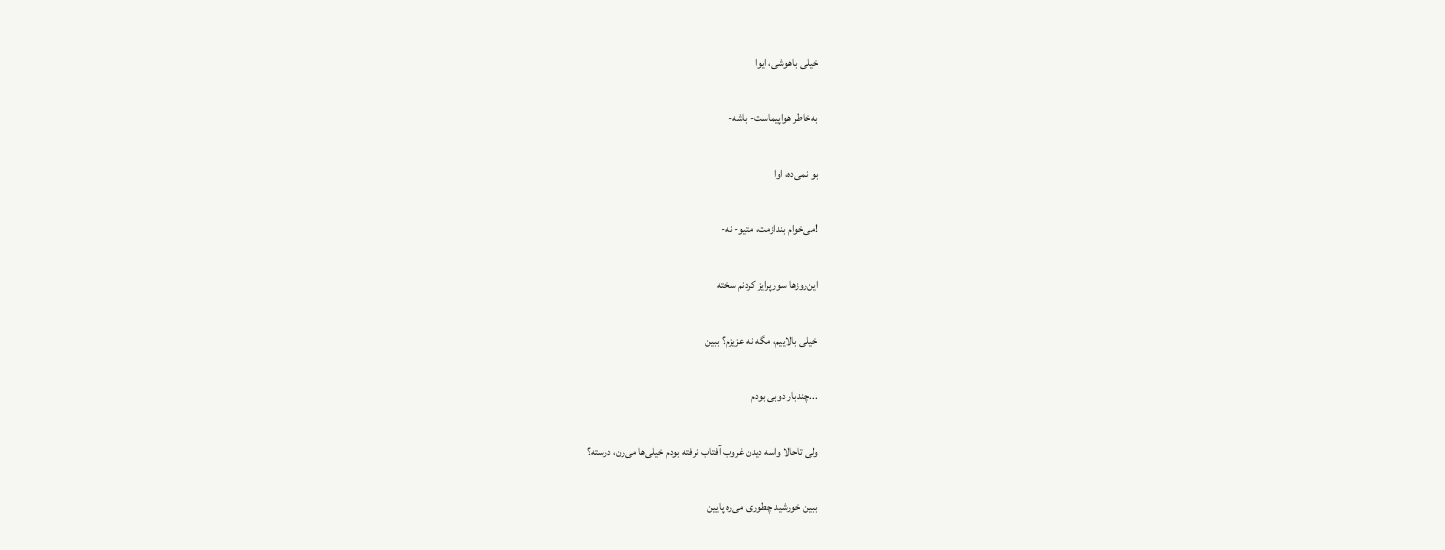خیلی باهوشی، ایوا

به‌خاطر هواپیماست- باشه-

بو نمی‌ده، اوا

!می‌خوام بندازمت، متیو- نه-

این‌روزها سورپرایز کردنم سخته

خیلی بالاییم، مگه نه عزیزم؟ ببین

...چندبار دوبی بودم

ولی تاحالا واسه دیدن غروب آفتاب نرفته بودم خیلی‌ها می‌رن، درسته؟

ببین خورشید چطوری می‌ره پایین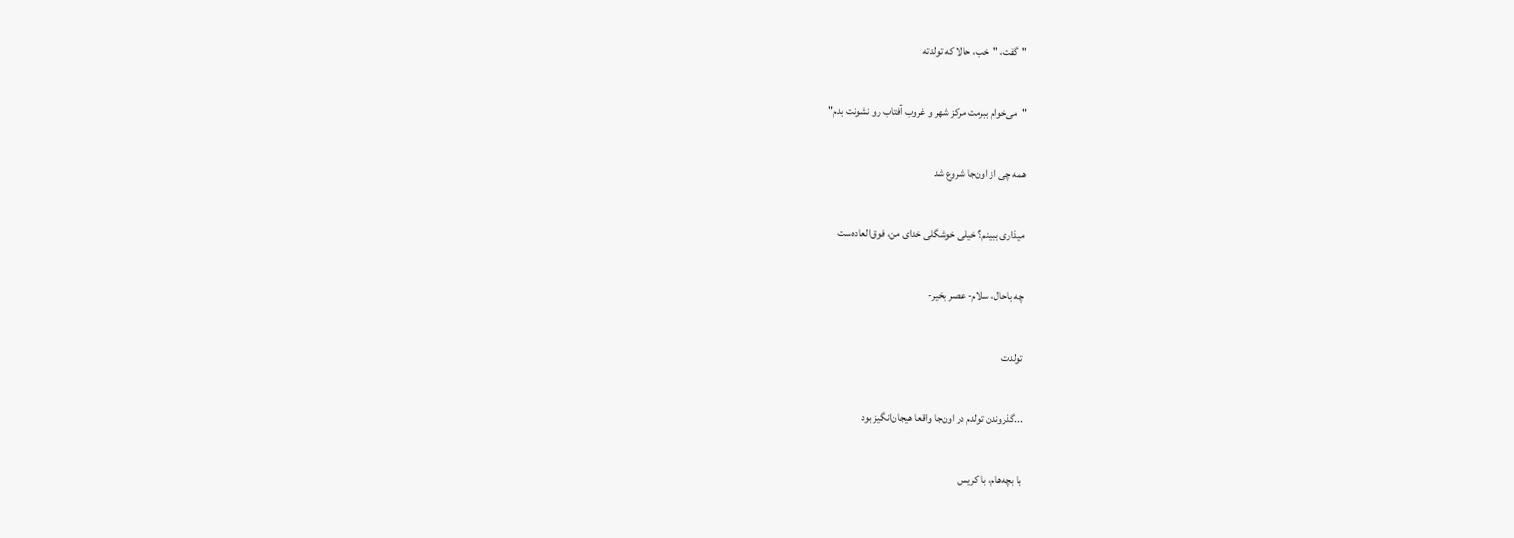"گفت، "خب، حالا که تولدته

"می‌خوام ببرمت مرکز شهر و غروب آفتاب رو نشونت بدم"

همه‌ چی از اون‌جا شروع شد

میذاری ببینم؟ خیلی خوشگلی خدای من، فوق‌العاده‌ست

چه باحال، سلام- عصر بخیر-

تولدت

...گذروندن تولدم در اون‌جا واقعا هیجان‌انگیز بود

با بچه‌هام، با کریس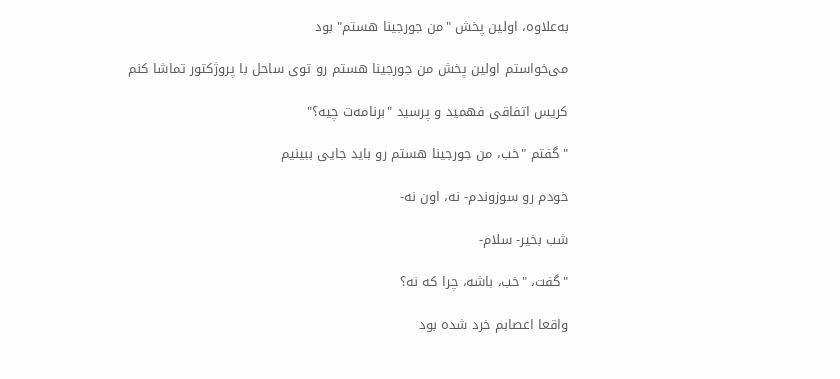به‌علاوه، اولین پخش "من جورجینا هستم" بود

می‌خواستم اولین پخش من جورجینا هستم رو توی ساحل با پروژکتور تماشا کنم

کریس اتفاقی فهمید و پرسید "برنامه‌ت چیه؟"

"گفتم "خب، من جورجینا هستم رو باید جایی ببینیم

خودم رو سوزوندم- نه، اون نه-

شب بخیر- سلام-

"گفت، "خب، باشه، چرا که نه؟

واقعا اعصابم خرد شده بود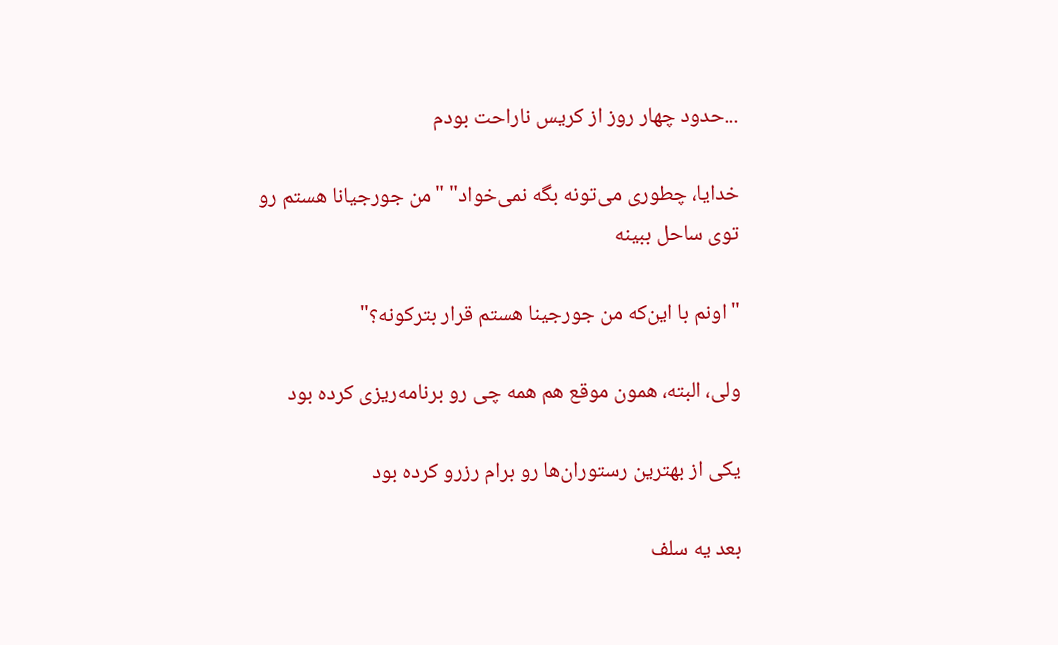...حدود چهار روز از کریس ناراحت بودم

خدایا، چطوری می‌تونه بگه نمی‌خواد" "من جورجیانا هستم رو توی ساحل ببینه

"اونم با این‌که من جورجینا هستم قرار بترکونه؟"

ولی، البته، همون موقع هم همه چی رو برنامه‌ریزی کرده بود

یکی از بهترین رستوران‌ها رو برام رزرو کرده بود

بعد یه سلف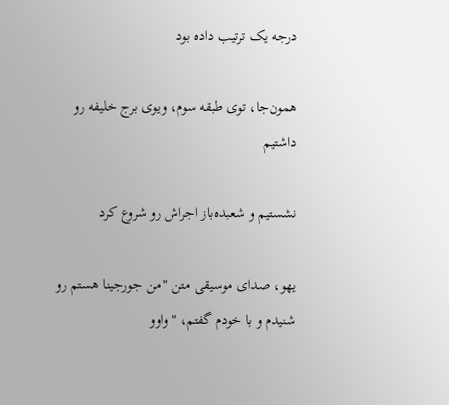درجه یک ترتیب داده بود

همون‌جا، توی طبقه سوم، ویوی برج خلیفه رو داشتیم

نشستیم و شعبده‌باز اجراش رو شروع کرد

یهو، صدای موسیقی متن "من جورجینا هستم رو شنیدم و با خودم گفتم، "واوو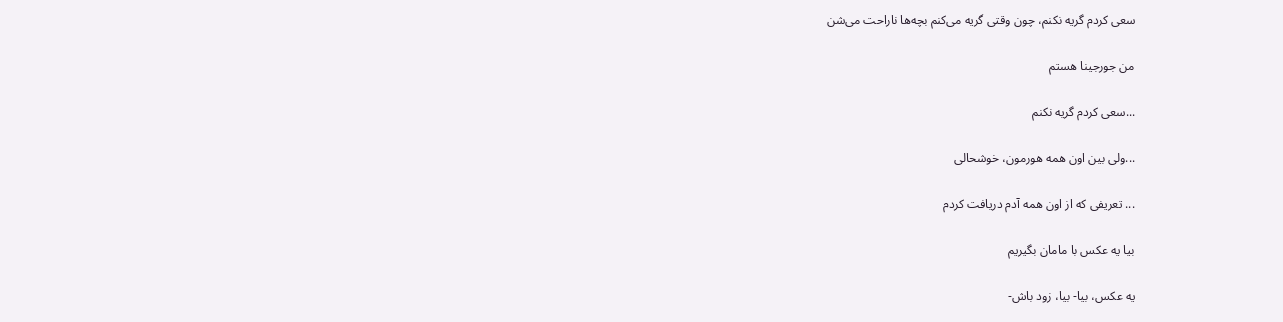سعی کردم گریه نکنم، چون وقتی گریه می‌کنم بچه‌ها ناراحت می‌شن

من جورجینا هستم

...سعی کردم گریه نکنم

...ولی بین اون همه هورمون‌، خوشحالی

... تعریفی که از اون همه آدم دریافت کردم

بیا یه عکس با مامان بگیریم

یه عکس، بیا- بیا، زود باش-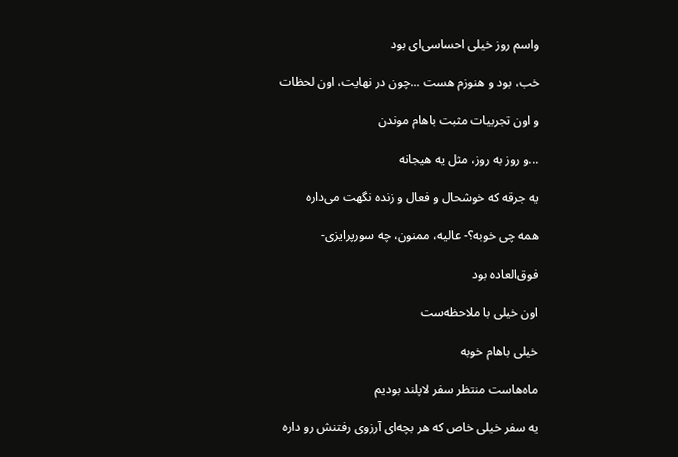واسم روز خیلی احساسی‌ای بود

خب، بود و هنوزم هست ...چون در نهایت، اون لحظات

و اون تجربیات مثبت باهام موندن

...و روز به روز، مثل یه هیجانه

یه جرقه که خوشحال و فعال و زنده نگهت می‌داره

همه چی خوبه؟- عالیه، ممنون، چه سورپرایزی-

فوق‌العاده بود

اون خیلی با ملاحظه‌ست

خیلی باهام خوبه

ماه‌هاست منتظر سفر لاپلند بودیم

یه سفر خیلی خاص که هر بچه‌ای آرزوی رفتنش رو داره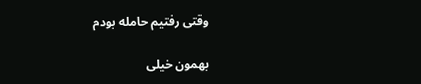وقتی رفتیم حامله بودم

بهمون خیلی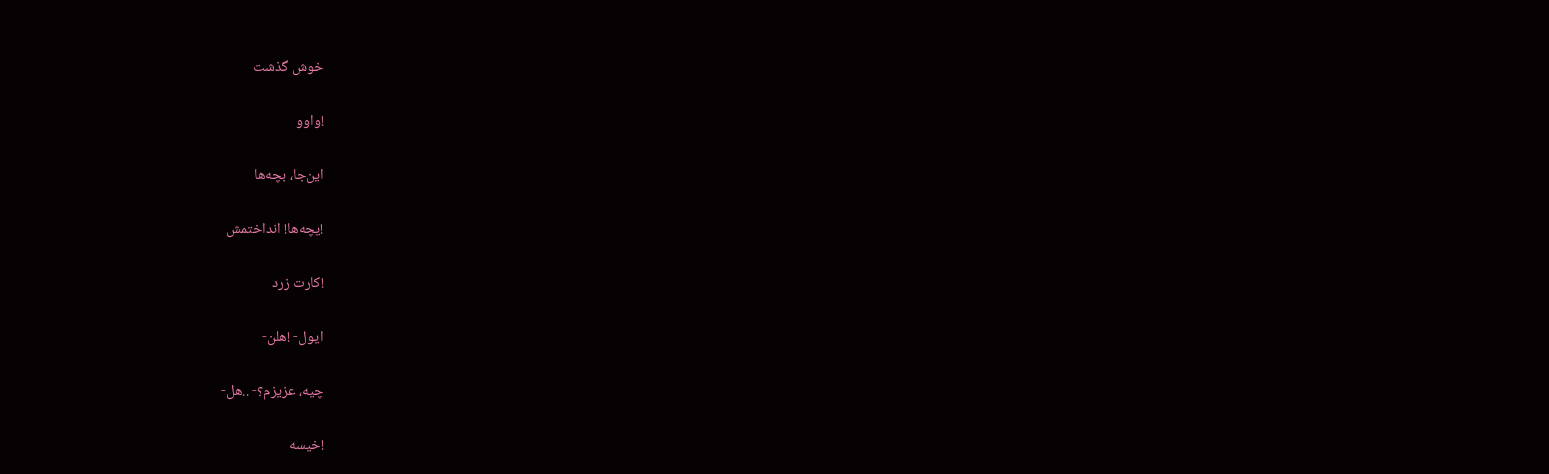خوش‌ گذشت

!واوو

این‌جا، بچه‌ها

!یچه‌ها! انداختمش

!کارت زرد

ایول- !هلن-

چیه، عزیزم؟- ..هل-

!خیسه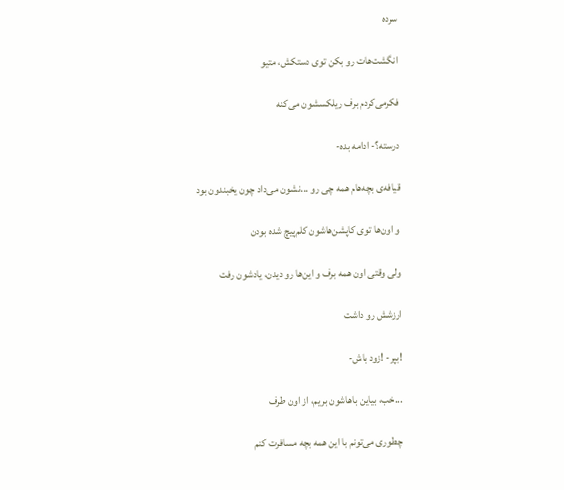سرده

انگشت‌هات رو بکن توی دستکش، متیو

فکرمی‌کردم برف ریلکسشون می‌کنه

درسته؟- ادامه بده-

قیافه‌ی بچه‌هام همه چی رو ...نشون می‌داد چون یخبندون بود

و اون‌ها توی کاپشن‌هاشون کلم‌پیچ شده بودن

ولی وقتی اون همه برف و این‌ها رو دیدن، یادشون رفت

ارزشش رو داشت

!بپر- !زود باش-

...خب، بیاین باهاشون بریم، از اون طرف

چطوری می‌تونم با این همه بچه مسافرت کنم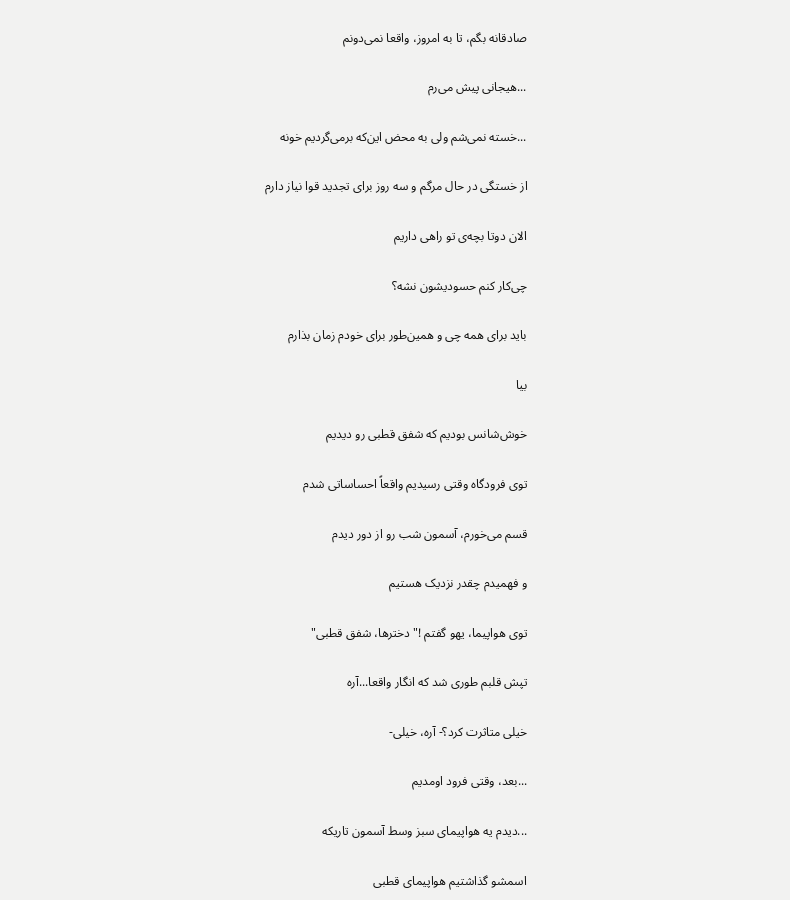صادقانه بگم، تا به امروز، واقعا نمی‌دونم

...هیجانی پیش می‌رم

...خسته نمی‌شم ولی به محض این‌که برمی‌گردیم خونه

از خستگی در حال مرگم و سه روز برای تجدید قوا نیاز دارم

الان دوتا بچه‌ی تو راهی داریم

چی‌کار کنم حسودیشون نشه؟

باید برای همه چی و همین‌طور برای خودم زمان بذارم

بیا

خوش‌شانس بودیم که شفق قطبی رو دیدیم

توی فرودگاه وقتی رسیدیم واقعاً احساساتی شدم

قسم می‌خورم، آسمون شب رو از دور دیدم

و فهمیدم چقدر نزدیک هستیم

توی هواپیما، یهو گفتم !"دخترها، شفق قطبی"

تپش قلبم طوری شد که انگار واقعا...آره

خیلی متاثرت کرد؟- آره، خیلی-

...بعد، وقتی فرود اومدیم

...دیدم یه هواپیمای سبز وسط آسمون تاریکه

اسمشو گذاشتیم هواپیمای قطبی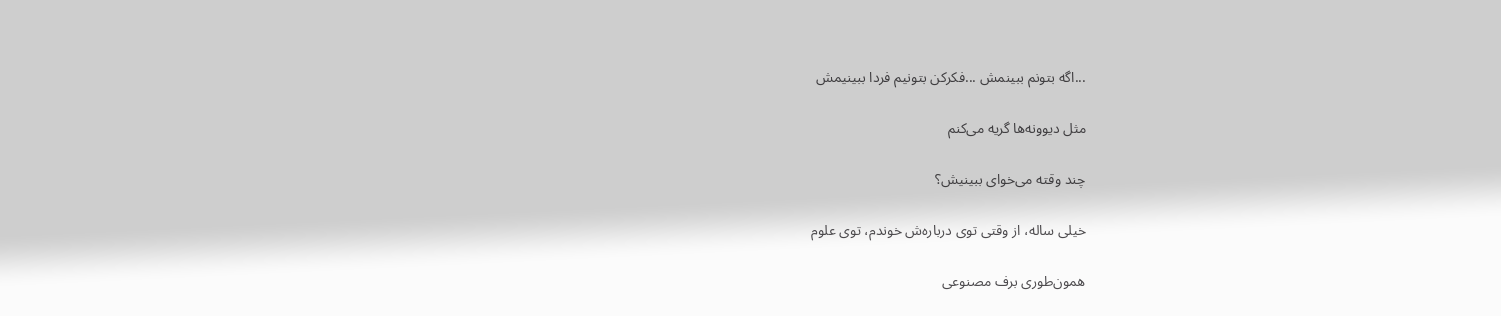...اگه بتونم ببینمش ...فکرکن بتونیم فردا ببینیمش

مثل دیوونه‌ها گریه می‌کنم

چند وقته می‌خوای ببینیش؟

خیلی ساله، از وقتی توی درباره‌ش خوندم، توی علوم

همون‌طوری برف مصنوعی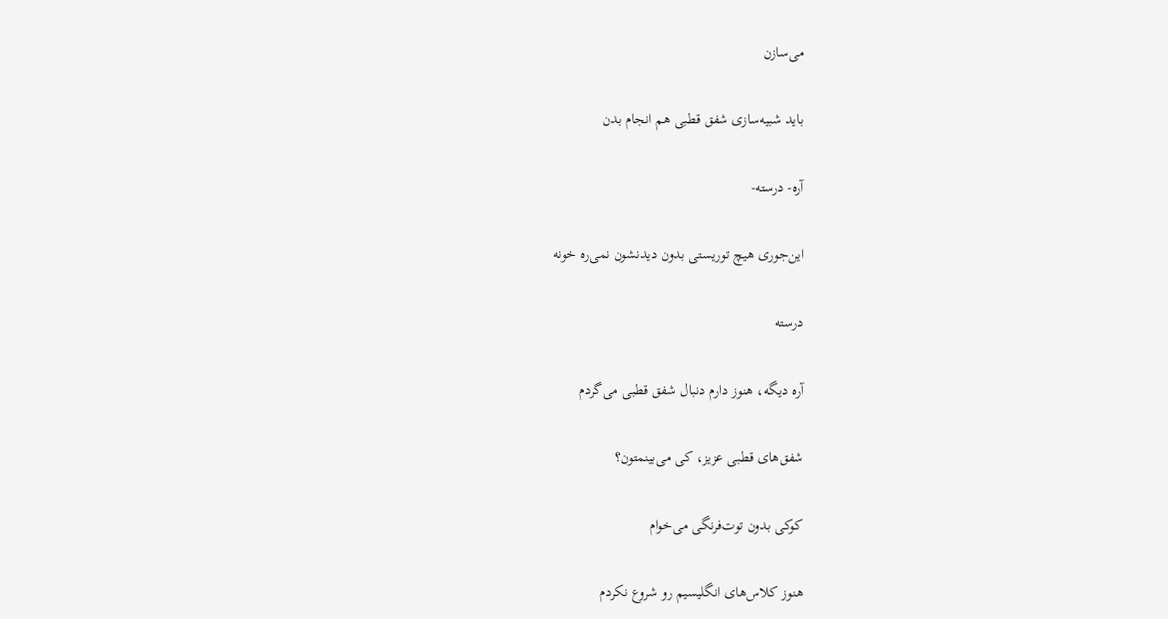می‌سازن

باید شبیه‌سازی شفق قطبی هم انجام بدن

آره- درسته-

این‌جوری هیچ توریستی بدون دیدنشون نمی‌ره خونه

درسته

آره دیگه، هنوز دارم دنبال شفق قطبی می‌گردم

شفق‌های قطبی عزیز، کی می‌بینمتون؟

کوکی بدون توت‌فرنگی می‌خوام

هنوز کلاس‌های انگلیسیم رو شروع نکردم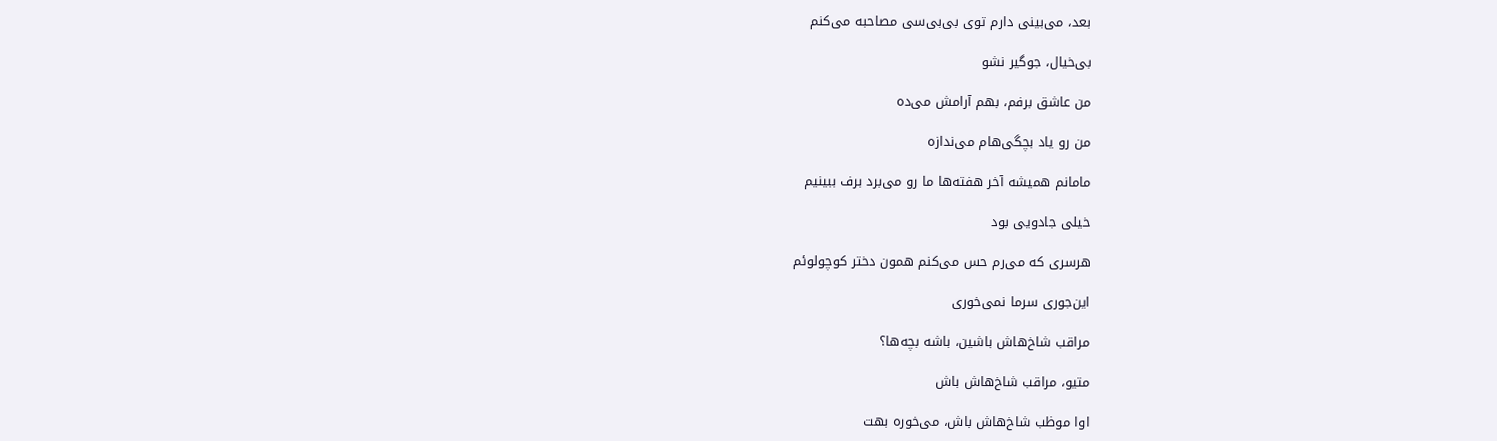بعد، می‌بینی دارم توی بی‌بی‌سی مصاحبه می‌کنم

بی‌خیال، جوگیر نشو

من عاشق برفم، بهم آرامش می‌ده

من رو یاد بچگی‌هام می‌ندازه

مامانم همیشه آخر هفته‌ها ما رو می‌برد برف ببینیم

خیلی جادویی بود

هرسری که می‌رم حس می‌کنم همون دختر کوچولوئم

این‌جوری سرما نمی‌خوری

مراقب شاخ‌هاش باشین، باشه بچه‌ها؟

متیو، مراقب شاخ‌هاش باش

اوا موظب شاخ‌هاش باش، می‌خوره بهت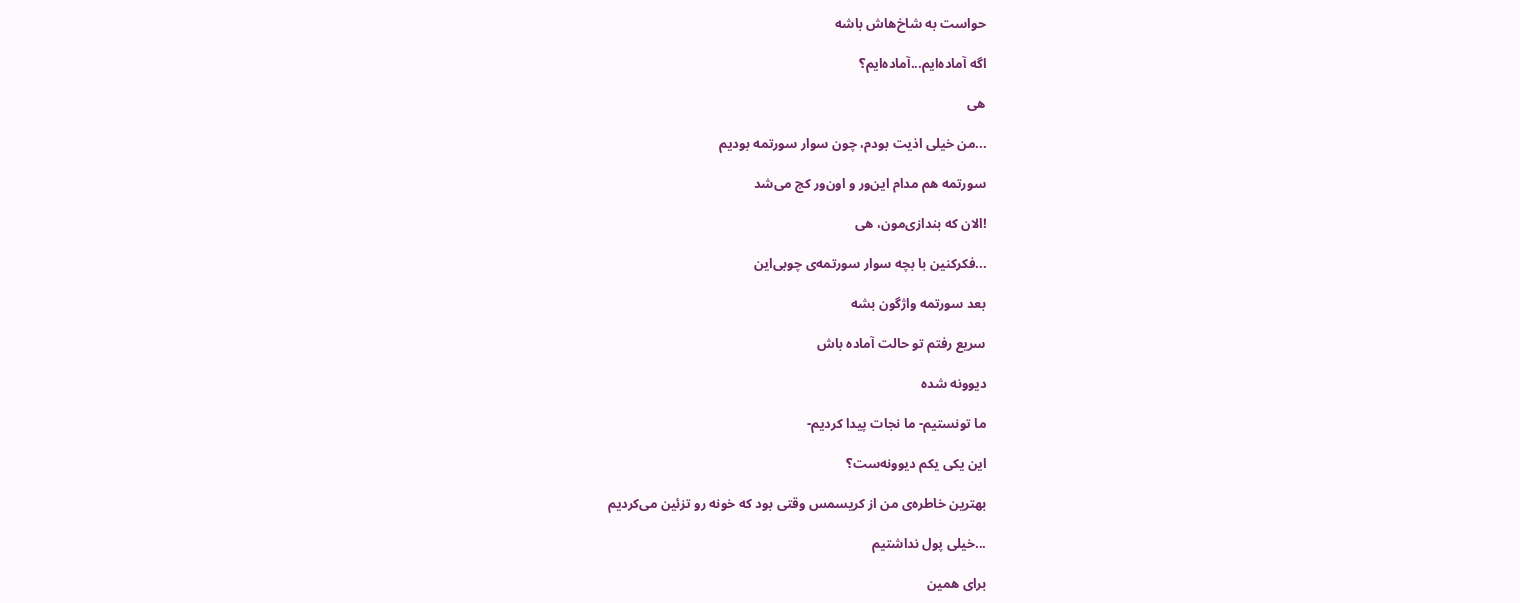حواست به شاخ‌هاش باشه

اگه آماده‌ایم...آماده‌ایم؟

هی

...من خیلی اذیت بودم، چون سوار سورتمه بودیم

سورتمه هم مدام این‌ور و اون‌ور کج می‌شد

!الان که بندازی‌مون، هی

...فکرکنین با بچه سوار سورتمه‌ی چوبی‌این

بعد سورتمه واژگون بشه

سریع رفتم تو حالت آماده باش

دیوونه شده

ما تونستیم- ما نجات پیدا کردیم-

این یکی یکم دیوونه‌ست؟

بهترین خاطره‌ی من از کریسمس وقتی بود که خونه رو تزئین می‌کردیم

...خیلی پول نداشتیم

برای همین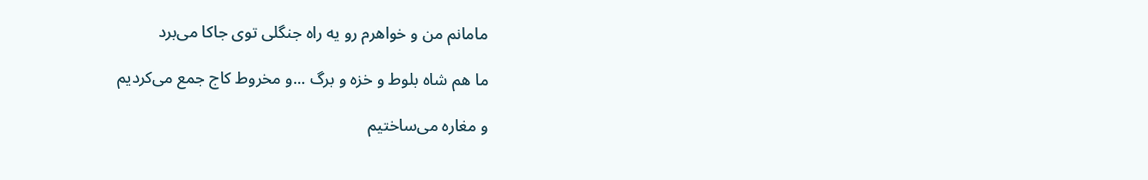مامانم من و خواهرم رو یه راه جنگلی توی جاکا می‌برد

ما هم شاه بلوط و خزه و برگ ...و مخروط کاج جمع می‌کردیم

و مغاره می‌ساختیم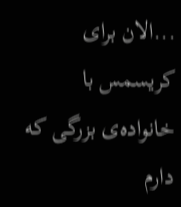...الان برای کریسمس با خانواده‌ی بزرگی که دارم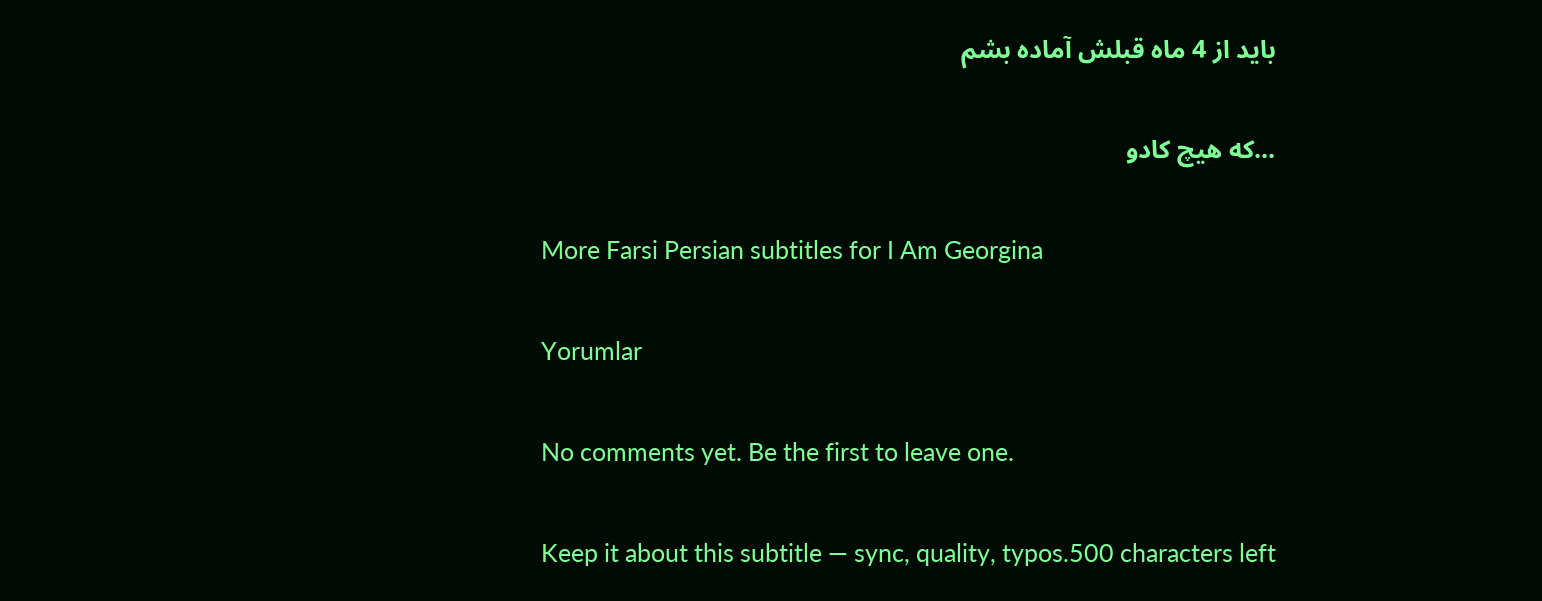باید از 4 ماه قبلش آماده بشم

...که هیچ کادو

More Farsi Persian subtitles for I Am Georgina

Yorumlar

No comments yet. Be the first to leave one.

Keep it about this subtitle — sync, quality, typos.500 characters left